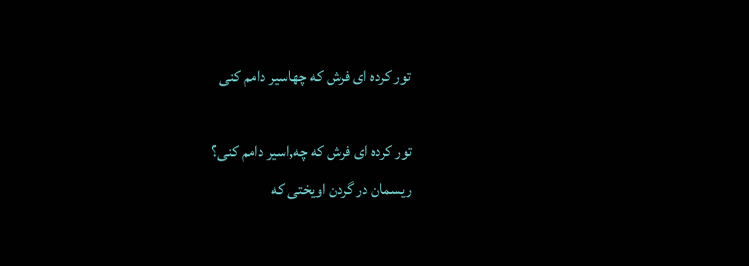تور کرده ای فرش که چهاسیر دامم کنی

تور کرده ای فرش که چه,اسیر دامم کنی؟
ریسمان در گردن اویختی که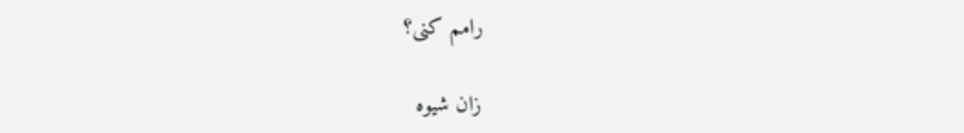رامم کنی؟

زان شیوه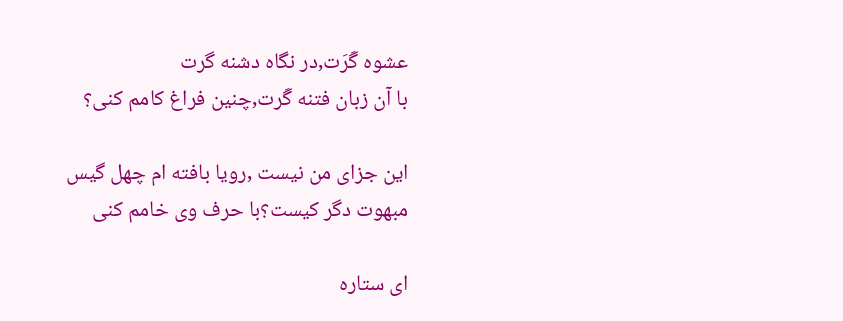عشوه گَرَت,در نگاه دشنه گرت
با آن زبان فتنه گَرت,چنین فراغ کامم کنی؟

این جزای من نیست ,رویا بافته ام چهل گیس
مبهوت دگر کیست؟با حرف وی خامم کنی

ای ستاره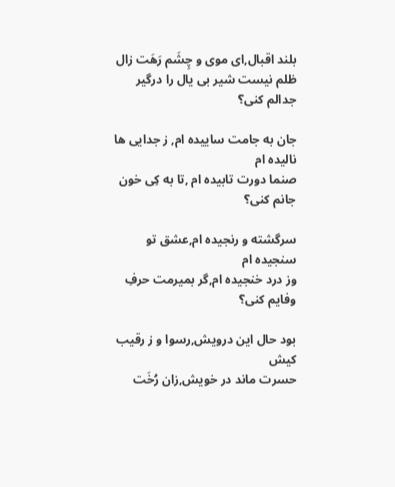بلند اقبال,ای موی و چِشَم رَهَت زال
ظلم نیست شیر بی یال را درگیر جدالم کنی؟

جان به جامت ساییده ام, ز جدایی ها نالیده ام
صنما دورت تابیده ام ,تا به کِی خون جانم کنی؟

سرگشته و رنجیده ام,عشق تو سنجیده ام
وز درد خنجیده ام,گر بمیرمت حرفِ وفایم کنی؟

بود حال این درویش,رسوا و ز رقیب کیش
حسرت ماند در خویش,زان رُخَت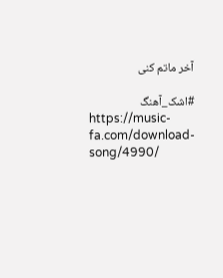آخر ماتم کنی

#اشک_آهنگ
https://music-fa.com/download-song/4990/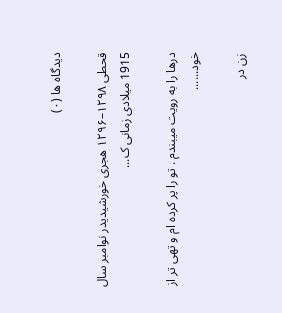دیدگاه ها (۰)

قحطی ۱۲۹۸–۱۲۹۶ هجری خورشیدیدر نوامبر سال 1915 میلادی زمانی ک...

درها را به رویت میبندم . تو را پر کرده ام و تهی تر از خود......

زن در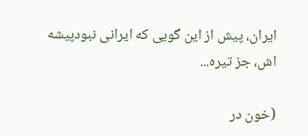ایران، پیش از این گویی که ایرانی نبودپیشه‌ اش، جز تیره...

(خون در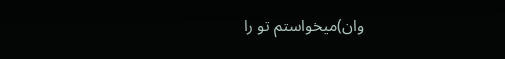وان)میخواستم تو را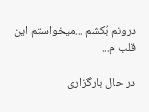درونم بُکشم ...میخواستم این قلب م...

در حال بارگزاری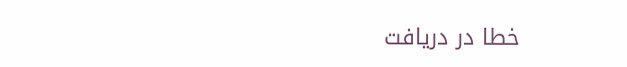خطا در دریافت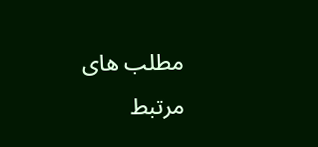مطلب های مرتبط